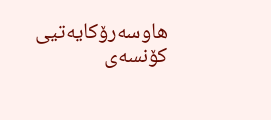هاوسەرۆکایەتیی کۆنسەی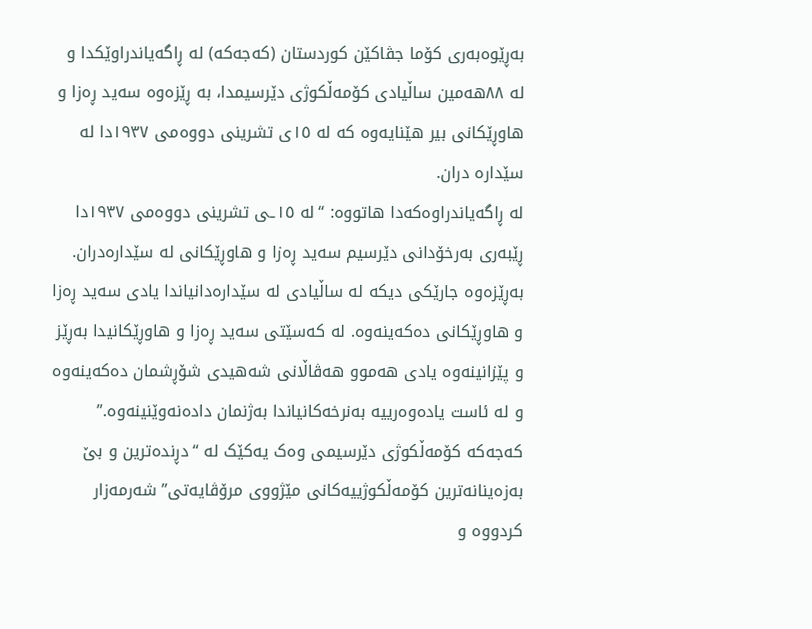بەڕێوەبەری کۆما جڤاکێن کوردستان (کەجەکە) لە ڕاگەیاندراوێکدا و لە ٨٨هەمین ساڵیادی کۆمەڵکوژی دێرسیمدا، بە ڕێزەوە سەید ڕەزا و هاوڕێکانی بیر هێنایەوە کە لە ١٥ی تشرینی دووەمی ١٩٣٧دا لە سێدارە دران.
لە ڕاگەیاندراوەکەدا هاتووە: “لە ١٥ـی تشرینی دووەمی ١٩٣٧دا ڕێبەری بەرخۆدانی دێرسیم سەید ڕەزا و هاوڕێکانی لە سێدارەدران. بەڕێزەوە جارێکی دیکە لە ساڵیادی لە سێدارەدانیاندا یادی سەید ڕەزا و هاوڕێکانی دەکەینەوە. لە کەسێتی سەید ڕەزا و هاوڕێکانیدا بەڕێز و پێزانینەوە یادی هەموو هەڤاڵانی شەهیدی شۆڕشمان دەکەینەوە و لە ئاست یادەوەرییە بەنرخەکانیاندا بەژنمان دادەنەوێنینەوە.”
کەجەکە کۆمەڵکوژی دێرسیمی وەک یەکێک لە “دڕندەترین و بێ بەزەینانەترین کۆمەڵکوژییەکانی مێژووی مرۆڤایەتی” شەرمەزار کردووە و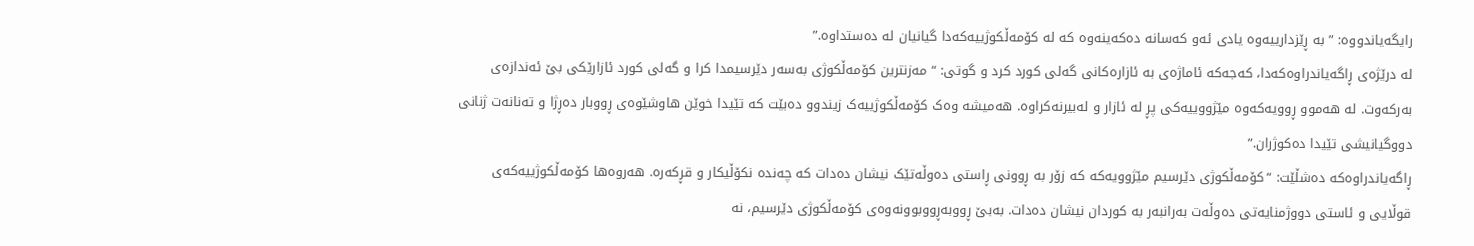رایگەیاندووە: ” بە ڕێزدارییەوە یادی ئەو کەسانە دەکەینەوە کە لە کۆمەڵکوژییەکەدا گیانیان لە دەستداوە.”
لە درێژەی ڕاگەیاندراوەکەدا، کەجەکە ئاماژەی بە ئازارەکانی گەلی کورد کرد و گوتی: “مەزنترین کۆمەڵکوژی بەسەر دێرسیمدا کرا و گەلی کورد ئازارێکی بێ ئەندازەی بەرکەوت. لە هەموو ڕوویەکەوە مێژووییەکی پڕ لە ئازار و لەبیرنەکراوە. هەمیشە وەک کۆمەڵکوژییەک زیندوو دەبێت کە تێیدا خوێن هاوشێوەی ڕووبار دەڕژا و تەنانەت ژنانی دووگیانیشی تێیدا دەکوژران.”
ڕاگەیاندراوەکە دەشڵێت: “کۆمەڵکوژی دێرسیم مێژوویەکە کە زۆر بە ڕوونی ڕاستی دەوڵەتێک نیشان دەدات کە چەندە نکۆڵیکار و قڕکەرە. هەروەها کۆمەڵکوژییەکەی قوڵایی و ئاستی دووژمنایەتی دەوڵەت بەرانبەر بە کوردان نیشان دەدات. بەبێ ڕووبەڕووبوونەوەی کۆمەڵکوژی دێرسیم، نە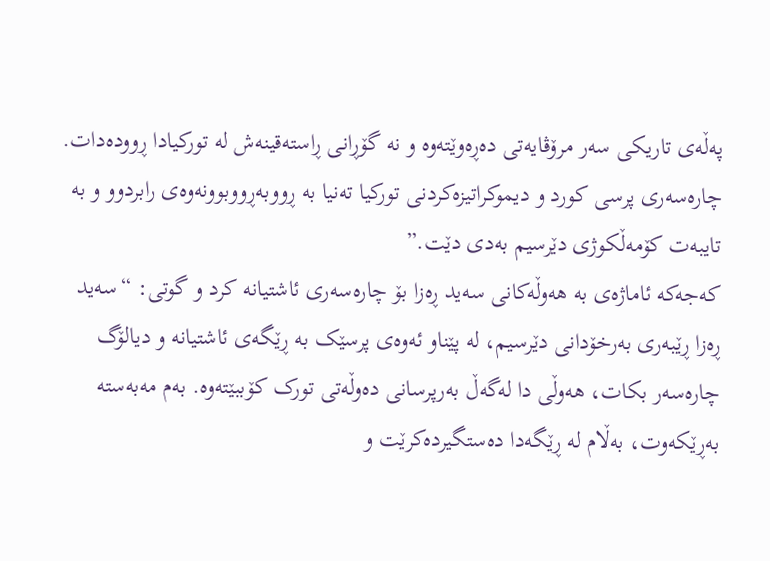پەڵەی تاریکی سەر مرۆڤایەتی دەڕەوێتەوە و نە گۆڕانی ڕاستەقینەش لە تورکیادا ڕوودەدات. چارەسەری پرسی کورد و دیموکراتیزەکردنی تورکیا تەنیا بە ڕووبەڕووبوونەوەی رابردوو و بە تایبەت کۆمەڵکوژی دێرسیم بەدی دێت.”
کەجەکە ئاماژەی بە هەوڵەکانی سەید ڕەزا بۆ چارەسەری ئاشتیانە کرد و گوتی: “سەید ڕەزا ڕێبەری بەرخۆدانی دێرسیم، لە پێناو ئەوەی پرسێک بە ڕێگەی ئاشتیانە و دیالۆگ چارەسەر بکات، هەوڵی دا لەگەڵ بەرپرسانی دەوڵەتی تورک کۆببێتەوە. بەم مەبەستە بەڕێکەوت، بەڵام لە ڕێگەدا دەستگیردەکرێت و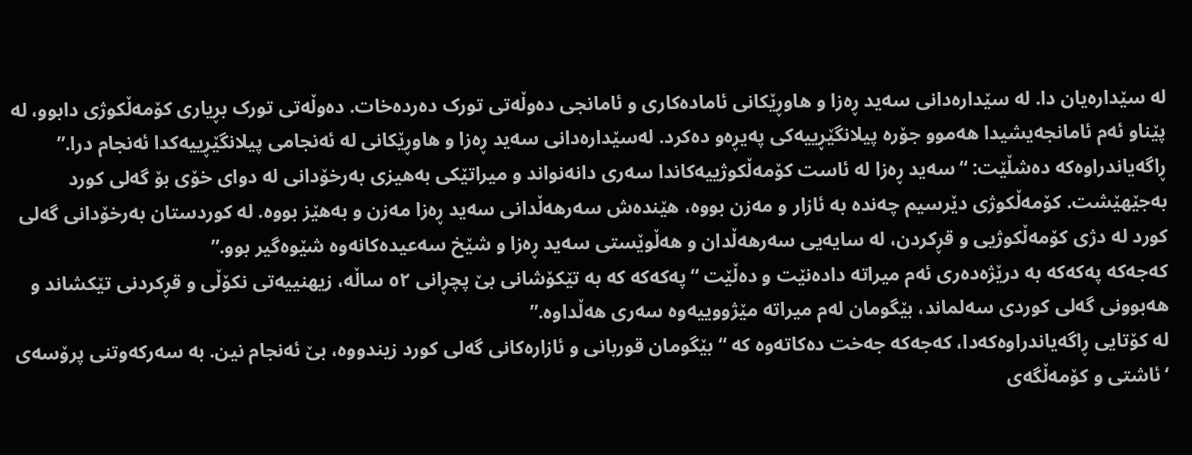لە سێدارەیان دا. لە سێدارەدانی سەید ڕەزا و هاوڕێکانی ئامادەکاری و ئامانجی دەوڵەتی تورک دەردەخات. دەوڵەتی تورک بڕیاری کۆمەڵکوژی دابوو، لە پێناو ئەم ئامانجەیشیدا هەموو جۆرە پیلانگێڕییەکی پەیڕەو دەکرد. لەسێدارەدانی سەید ڕەزا و هاوڕێکانی لە ئەنجامی پیلانگێڕییەکدا ئەنجام درا.”
ڕاگەیاندراوەکە دەشڵێت: “سەید ڕەزا لە ئاست کۆمەڵکوژییەکاندا سەری دانەنواند و میراتێکی بەهیزی بەرخۆدانی لە دوای خۆی بۆ گەلی کورد بەجێهێشت. کۆمەڵکوژی دێرسیم چەندە بە ئازار و مەزن بووە، هێندەش سەرهەڵدانی سەید ڕەزا مەزن و بەهێز بووە. لە کوردستان بەرخۆدانی گەلی کورد لە دژی کۆمەڵکوژیی و قڕکردن، لە سایەیی سەرهەڵدان و هەڵوێستی سەید ڕەزا و شێخ سەعیدەکانەوە شێوەگیر بوو.”
کەجەکە پەکەکە بە درێژەدەری ئەم میراتە دادەنێت و دەڵێت “پەکەکە کە بە تێکۆشانی بێ پچڕانی ٥٢ ساڵە، زیهنییەتی نکۆڵی و قڕکردنی تێکشاند و هەبوونی گەلی کوردی سەلماند، بێگومان لەم میراتە مێژووییەوە سەری هەڵداوە.”
لە کۆتایی ڕاگەیاندراوەکەدا، کەجەکە جەخت دەکاتەوە کە “بێگومان قوربانی و ئازارەکانی گەلی کورد زیندووە، بێ ئەنجام نین. بە سەرکەوتنی پرۆسەی ‘ئاشتی و کۆمەڵگەی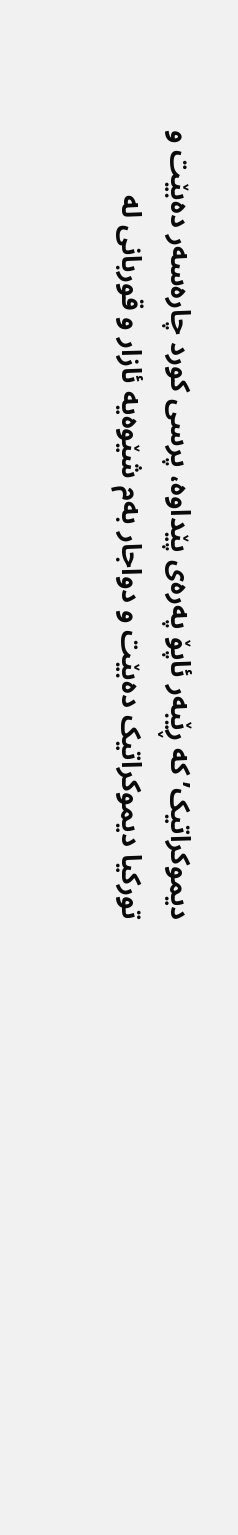دیموکراتیک’ کە ڕێبەر ئاپۆ پەرەی پێداوە، پرسی کورد چارەسەر دەبێت و تورکیا دیموکراتیک دەبێت و دواجار بەم شێوەیە ئازار و قوربانی لە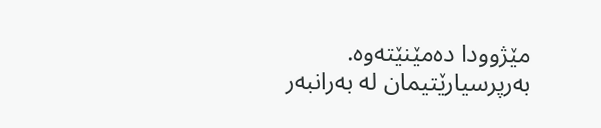مێژوودا دەمێنێتەوە. بەرپرسیارێتیمان لە بەرانبەر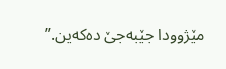مێژوودا جێبەجێ دەکەین.”